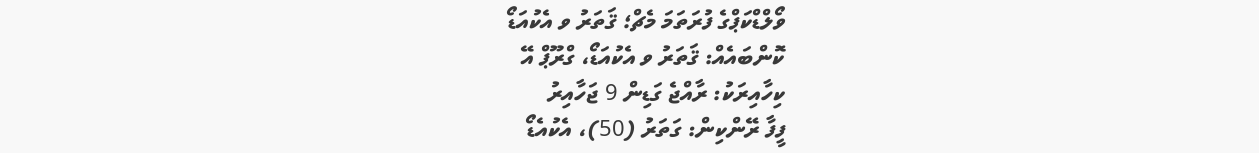ވޯލްޑްކަޕްގެ ފުރަތަމަ މެޗް؛ ޤަތަރު ވ އެކުއަޑޯ
ކޮންބައެއް: ޤަތަރު ވ އެކުއަޑޯ، ގްރޫޕް އޭ
ކިހާއިރަކު: ރާއްޖެ ގަޑިން 9 ޖަހާއިރު
ފީފާ ރޭންކިން: ގަތަރު (50)، އެކުއެޑޯ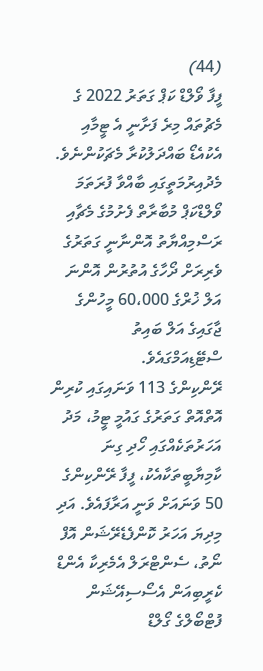(44)
ފީފާ ވޯލްޑް ކަޕް ގަތަރު 2022 ގެ މެޗުތައް މިރެ ފަށާނީ އެ ޓީމާއި އެކުއެޑޯ ބައްދަލުކުރާ މެޗަކުންނެވެ.
މެދުއިރުމަތީގައި ބާއްވާ ފުރަތަމަ ވޯލްޑްކަޕް މުބާރާތް ފެށުމުގެ މެޗާއި ރަސްމިއްޔާތު އޮންނާނީ ގަތަރުގެ ވެރިރަށް ދޯހާގެ އުތުރުން އޮންނަ އަލް ޚުރްގެ 60،000 މީހުންގެ ޖާގައިގެ އަލް ބައިތު ސްޓޭޑިއަމްގައެވެ.
ރޭންކިންގެ 113 ވަނައިގައި ކުރިން އޮތްއޮތް ގަތަރުގެ ގައުމީ ޓީމު، މަދު އަހަރުތަކެއްގައި ހޯދި ގިނަ ކާމިޔާބީތަކާއެކު، ފީފާ ރޭންކިންގެ 50 ވަނައަށް ވަނީ އަރާފައެވެ. އަދި މިދިޔަ އަހަރު ކޮންފެޑެރޭޝަން އޮފް ނޯތު، ސެންޓްރަލް އެމެރިކާ އެންޑް ކެރީބިއަން އެސޯސިއޭޝަން ފުޓްބޯލްގެ ގޯލްޑް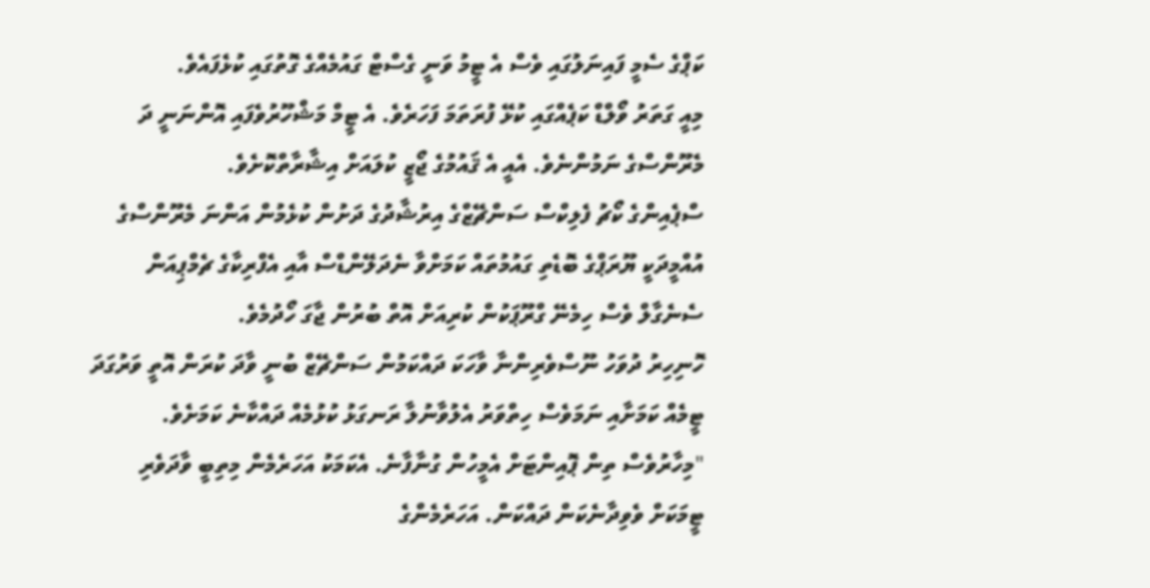ކަޕްގެ ސެމީ ފައިނަލުގައި ވެސް އެ ޓީމު ވަނީ ގެސްޓް ގައުމެއްގެ ގޮތުގައި ކުޅެފައެވެ.
މިއީ ގަތަރު ވޯލްޑް ކަޕެއްގައި ކުޅޭ ފުރަތަމަ ފަހަރެވެ. އެ ޓީމް މަޝްހޫރުވެފައި އޮންނަނީ ދަ މެރޫންސްގެ ނަމުންނެވެ. އެއީ އެ ޤައުމުގެ ޖޯޒީ ކުލައަށް އިޝާރާތްކޮށެވެ.
ސްޕެއިންގެ ކޯޗު ފެލިކްސް ސަންޗޭޒްގެ އިރުޝާދުގެ ދަށުން ކުޅެމުން އަންނަ މެރޫންސްގެ އުއްމީދަކީ ޔޫރަޕްގެ ބޮޑެތި ގައުމުތައް ކަމަށްވާ ނެދަލޭންޑްސް އާއި އެފްރިކާގެ ޗެމްޕިއަން ސެނެގާލް ވެސް ހިމެނޭ ގްރޫޕަކުން ކުރިއަށް އޮތް ބުރުން ޖާގަ ހޯދުމެވެ.
ހޮނިހިރު ދުވަހު ނޫސްވެރިންނާ ވާހަކަ ދައްކަމުން ސަންޗޭޒް ބުނީ ވާދަ ކުރަން އޮތީ ވަރުގަދަ ޓީމެއް ކަމަށާއި ނަމަވެސް ހިތްވަރު އެލުވާނުލާ ރަނގަޅު ކުޅުމެއް ދައްކާނެ ކަމަށެވެ.
"މިހާރުވެސް ތިން ޕޮއިންޓަށް އެމީހުން ގުނާފާނެ. އެކަމަކު އަހަރެމެން މިތިބީ ވާދަވެރި ޓީމަކަށް ވެވިދާނެކަން ދައްކަން. އަހަރެމެންގެ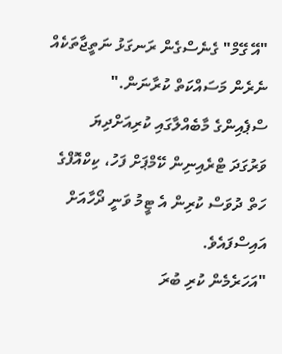"އޭ ގޭމް" ގެނެސްގެން ރަނގަޅު ނަތީޖާތަކެއް ނެރެން މަސައްކަތް ކުރާނަން."
ސްޕެއިންގެ މާބެއްލާގައި ކުރިއަށްދިޔަ ވަރުގަދަ ޓްރެއިނިން ކޭމްޕަށް ފަހު، ކިކްއޮފްގެ ހަތް ދުވަސް ކުރިން އެ ޓީމު ވަނީ ދޯހާއަށް އައިސްފައެވެ.
"އަހަރެމެން ކުރި ބުރަ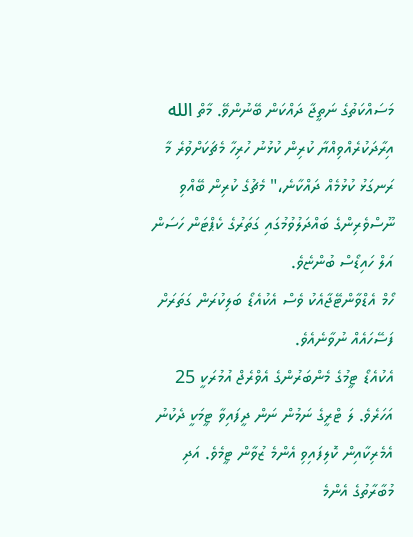މަސައްކަތުގެ ނަތީޖާ ދައްކަން ބޭނުންވޭ. މާތް الله އިރާދަކުރެއްވިއްޔާ ކުރިން ކުޅުނު ހުރިހާ މެޗަކަށްވުރެ މާ ރަނގަޅު ކުޅުމެއް ދައްކާނެ،" މެޗުގެ ކުރިން ބޭއްވި ނޫސްވެރިންގެ ބައްދަލުވުމުގައި ގަތަރުގެ ކެޕްޓަން ހަސަން އަލް ހައިޑޯސް ބުންޏެވެ.
ހޯމް އެޑްވާންޓޭޖާއެކު ވެސް އެކުއެޑޯ ބަލިކުރަން ގަތަރަށް ފަސޭހައެއް ނުވާނެއެވެ.
އެކުއެޑޯ ޓީމުގެ މެންބަރުންގެ އެވްރެޖް އުމުރަކީ 25 އަހަރެވެ. ލަ ޓްރީގެ ނަމުން ނަން ދީފައިވާ ޓީމަކީ ދެކުނު އެމެރިކާއިން ކޮލިފައިވި އެންމެ ޒުވާން ޓީމެވެ. އަދި މުބާރާތުގެ އެންމެ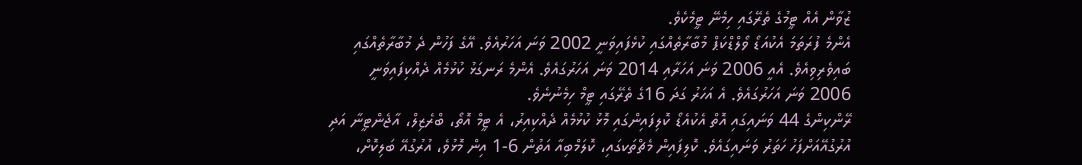ޒުވާން އެއް ޓީމުގެ ތެރޭގައި ހިމެނޭ ޓީމެކެވެ.
އެންމެ ފުރަތަމަ އެކުއަޑޯ ވޯލްޑްކަޕް މުބާރާތެއްގައި ކުޅެފައިވަނީ 2002 ވަނަ އަހަރުއެވެ. އޭގެ ފަހުން ދެ މުބާރާތެއްގައި ބައިވެރިވިއެވެ. އެއީ 2006 ވަނަ އަހަރާއި 2014 ވަނަ އަހަރުގައެވެ. އެންމެ ރަނގަޅު ކުޅުމެއް ދެއްކިފައިވަނީ 2006 ވަނަ އަހަރުގައެވެ. އެ އަހަރު ގަދަ 16ގެ ތެރޭގައި ޓީމް ހިމެނުނެވެ.
ރޭންކިންގެ 44 ވަނައިގައި އޮތް އެކުއެޑޯ ކޮލިފައިންގައި މޮޅު ކުޅުމެއް ދެއްކިއިރު، އެ ޓީމް އޮތޯ، ބްރެޒިލް، އާޖެންޓީނާ އަދި އުރުގުއޭއަށްފަހު ހަތަރު ވަނައިގައެވެ. ކޮލިފައިން މެޗްތަކގައި، ކޮލަމްބިއާ އަތުން 6-1 އިން މޮޅުވެ، އުރުގުއޭ ބަލިކޮށް،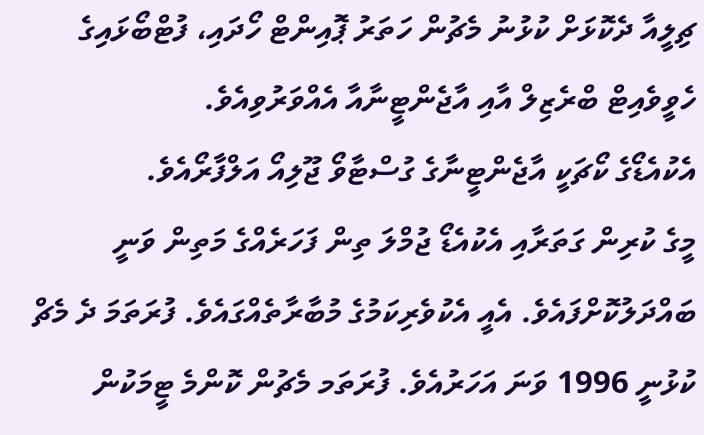ޗިލީއާ ދެކޮޅަށް ކުޅުނު މެޗުން ހަތަރު ޕޮއިންޓް ހޯދައި، ފުޓްބޯޅައިގެ ހެވީވެއިޓް ބްރެޒިލް އާއި އާޖެންޓީނާއާ އެއްވަރުވިއެވެ.
އެކުއެޑޯގެ ކޯޗަކީ އާޖެންޓީނާގެ ގުސްޓާވޯ ޖޫލިއޯ އަލްފާރޯއެވެ.
މީގެ ކުރިން ގަތަރާއި އެކުއެޑޯ ޖުމްލަ ތިން ފަހަރެއްގެ މަތިން ވަނީ ބައްދަލުކޮށްފައެވެ. އެއީ އެކުވެރިކަމުގެ މުބާރާތެއްގައެވެ. ފުރަތަމަ ދެ މެޗް ކުޅުނީ 1996 ވަނަ އަހަރުއެވެ. ފުރަތަމ މެޗުން ކޮންމެ ޓީމަކުން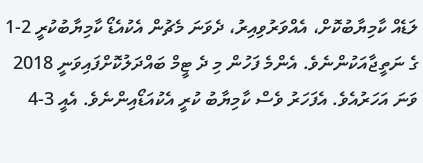ލަޑެއް ކާމިޔާބުކޮށް، އެއްވަރުވިއިރު، ދެވަނަ މެޗުން އެކުއެޑޯ ކާމިޔާބުކުރީ 2-1 ގެ ނަތީޖާއަކުންނެވެ. އެންމެ ފަހުން މި ދެ ޓީމް ބައްދަލުކޮށްފައިވަނީ 2018 ވަނަ އަހަރުއެވެ. އެފަހަރު ވެސް ކާމިޔާބު ކުރީ އެކުއަޑޯއިންނެވެ. އެއީ 3-4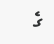ގެ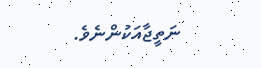ނަތީޖާއަކުންނެވެ.